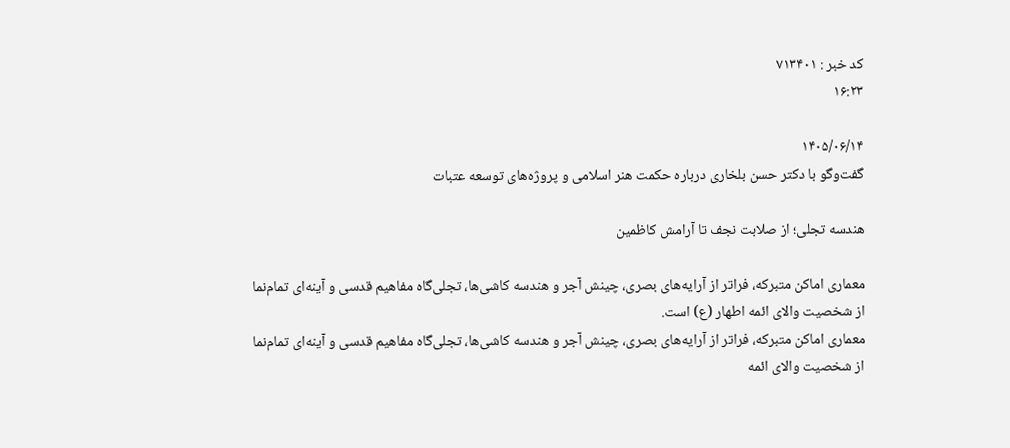کد خبر : ۷۱۳۴۰۱
۱۶:۲۳

۱۴۰۵/۰۶/۱۴
گفت‌و‌گو با دکتر حسن بلخاری درباره حکمت هنر اسلامی و پروژه‌های توسعه عتبات

هندسه تجلی؛ از صلابت نجف تا آرامش کاظمین

معماری اماکن متبرکه، فراتر از آرایه‌های بصری، چینش آجر و هندسه کاشی‌ها، تجلی‌گاه مفاهیم قدسی و آینه‌ای تمام‌نما از شخصیت والای ائمه اطهار (ع) است.
معماری اماکن متبرکه، فراتر از آرایه‌های بصری، چینش آجر و هندسه کاشی‌ها، تجلی‌گاه مفاهیم قدسی و آینه‌ای تمام‌نما از شخصیت والای ائمه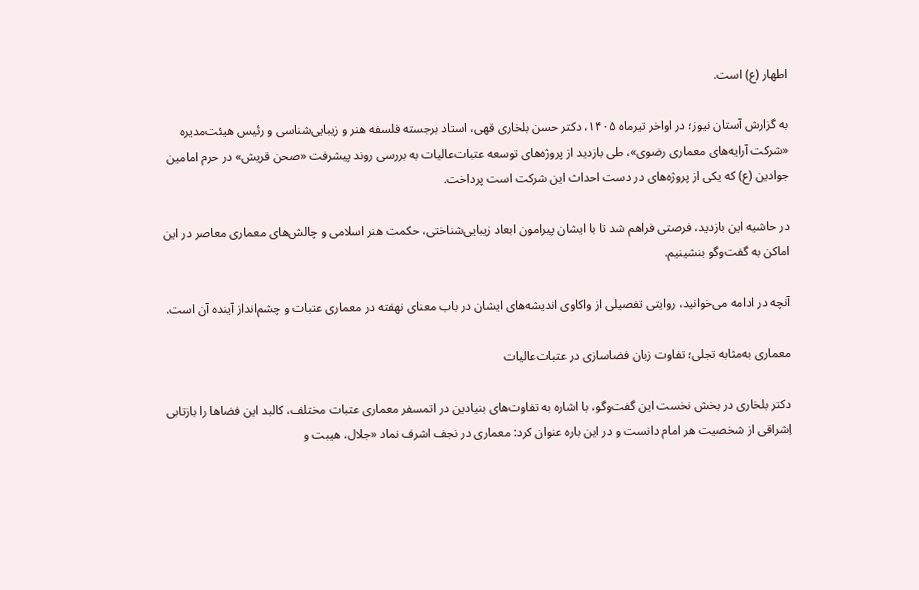اطهار (ع) است.

به گزارش آستان نیوز؛ در اواخر تیرماه ۱۴۰۵، دکتر حسن بلخاری قهی، استاد برجسته فلسفه هنر و زیبایی‌شناسی و رئیس هیئت‌مدیره «شرکت آرایه‌های معماری رضوی»، طی بازدید از پروژه‌های توسعه عتبات‌عالیات به بررسی روند پیشرفت «صحن قریش» در حرم امامین جوادین (ع) که یکی از پروژه‌های در دست احداث این شرکت است پرداخت.

در حاشیه این بازدید، فرصتی فراهم شد تا با ایشان پیرامون ابعاد زیبایی‌شناختی، حکمت هنر اسلامی و چالش‌های معماری معاصر در این اماکن به گفت‌و‌گو بنشینیم.

آنچه در ادامه می‌خوانید، روایتی تفصیلی از واکاوی اندیشه‌های ایشان در باب معنای نهفته در معماری عتبات و چشم‌انداز آینده آن است.

معماری به‌مثابه تجلی؛ تفاوت زبان فضاسازی در عتبات‌عالیات

دکتر بلخاری در بخش نخست این گفت‌و‌گو، با اشاره به تفاوت‌های بنیادین در اتمسفر معماری عتبات مختلف، کالبد این فضا‌ها را بازتابی اِشراقی از شخصیت هر امام دانست و در این باره عنوان کرد: معماری در نجف اشرف نماد «جلال، هیبت و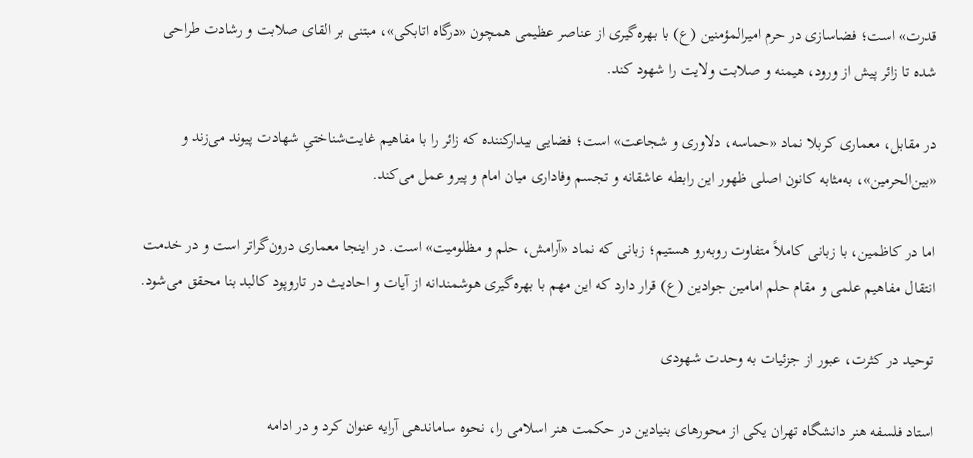قدرت» است؛ فضاسازی در حرم امیرالمؤمنین (ع) با بهره‌گیری از عناصر عظیمی همچون «درگاه اتابکی»، مبتنی بر القای صلابت و رشادت طراحی شده تا زائر پیش از ورود، هیمنه و صلابت ولایت را شهود کند.

در مقابل، معماری کربلا نماد «حماسه، دلاوری و شجاعت» است؛ فضایی بیدارکننده که زائر را با مفاهیم غایت‌شناختیِ شهادت پیوند می‌زند و «بین‌الحرمین»، به‌مثابه کانون اصلی ظهور این رابطه عاشقانه و تجسم وفاداری میان امام و پیرو عمل می‌کند.

اما در کاظمین، با زبانی کاملاً متفاوت روبه‌رو هستیم؛ زبانی که نماد «آرامش، حلم و مظلومیت» است. در اینجا معماری درون‌گراتر است و در خدمت انتقال مفاهیم علمی و مقام حلم امامین جوادین (ع) قرار دارد که این مهم با بهره‌گیری هوشمندانه از آیات و احادیث در تاروپود کالبد بنا محقق می‌شود.

توحید در کثرت، عبور از جزئیات به وحدت شهودی

استاد فلسفه هنر دانشگاه تهران یکی از محور‌های بنیادین در حکمت هنر اسلامی را، نحوه ساماندهی آرایه عنوان کرد و در ادامه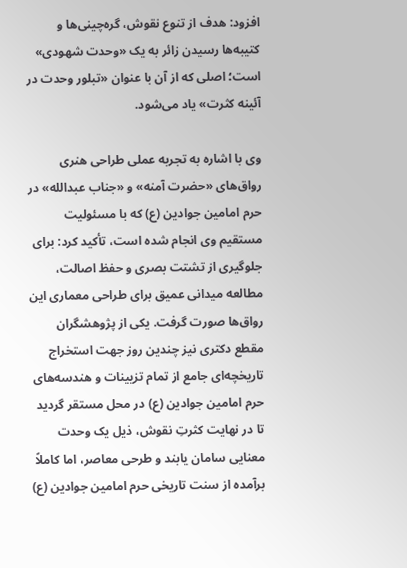افزود: هدف از تنوع نقوش، گره‌چینی‌ها و کتیبه‌ها رسیدن زائر به یک «وحدت شهودی» است؛ اصلی که از آن با عنوان «تبلور وحدت در آئینه کثرت» یاد می‌شود.

وی با اشاره به تجربه عملی طراحی هنری رواق‌های «حضرت آمنه» و «جناب عبدالله» در حرم امامین جوادین (ع) که با مسئولیت مستقیم وی انجام شده است، تأکید کرد: برای جلوگیری از تشتت بصری و حفظ اصالت، مطالعه میدانی عمیق برای طراحی معماری این رواق‌ها صورت گرفت. یکی از پژوهشگران مقطع دکتری نیز چندین روز جهت استخراج تاریخچه‌ای جامع از تمام تزیینات و هندسه‌های حرم امامین جوادین (ع) در محل مستقر گردید تا در نهایت کثرتِ نقوش، ذیل یک وحدت معنایی سامان یابند و طرحی معاصر، اما کاملاً برآمده از سنت تاریخی حرم امامین جوادین (ع)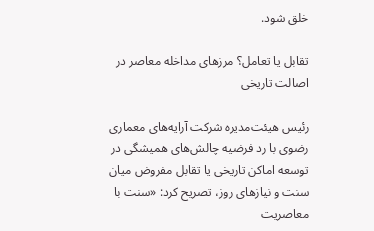خلق شود.

تقابل یا تعامل؟ مرز‌های مداخله معاصر در اصالت تاریخی

رئیس هیئت‌مدیره شرکت آرایه‌های معماری رضوی با رد فرضیه چالش‌های همیشگی در توسعه اماکن تاریخی یا تقابل مفروض میان سنت و نیاز‌های روز، تصریح کرد: «سنت با معاصریت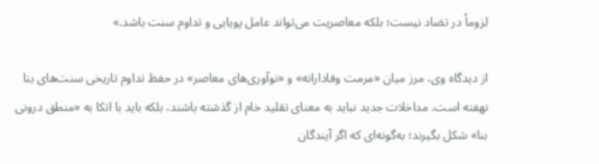لزوماً در تضاد نیست؛ بلکه معاصریت می‌تواند عامل پویایی و تداوم سنت باشد.»

از دیدگاه وی، مرز میان «مرمت وفادارانه» و «نوآوری‌های معاصر» در حفظ تداوم تاریخی سنت‌های بنا نهفته است. مداخلات جدید نباید به معنای تقلید خام از گذشته باشند، بلکه باید با اتکا به «منطق درونی بنا» شکل بگیرند؛ به‌گونه‌ای که اگر آیندگان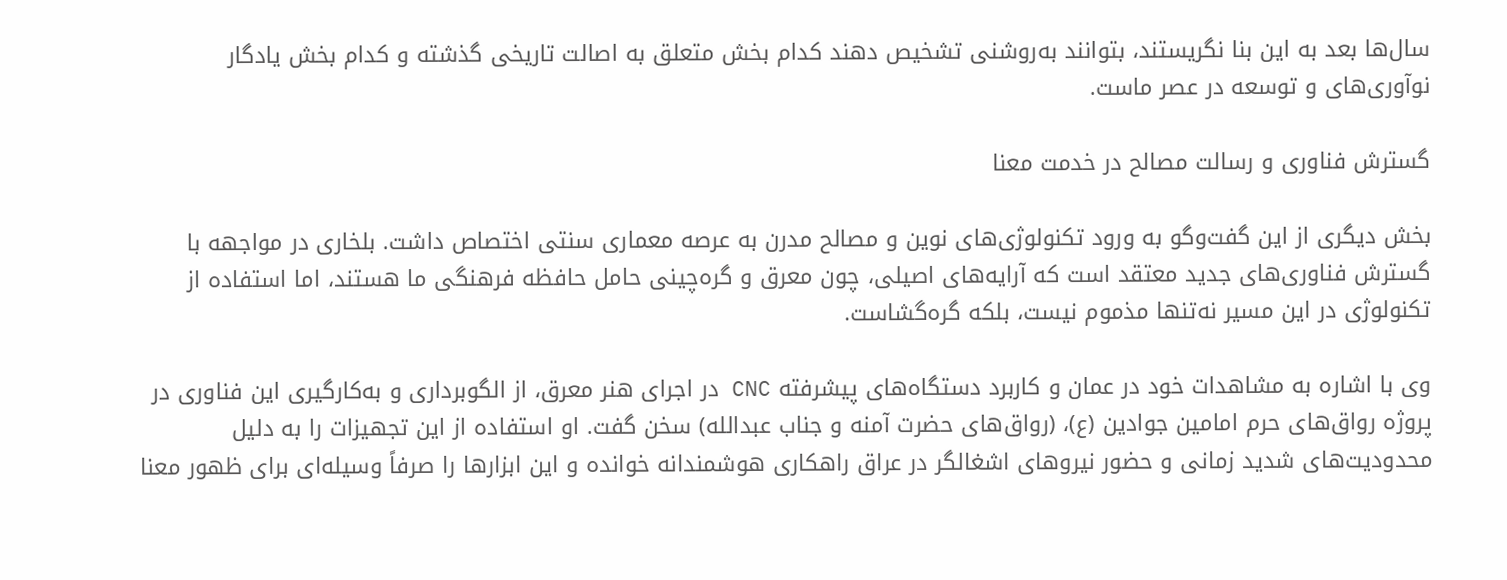سال‌ها بعد به این بنا نگریستند، بتوانند به‌روشنی تشخیص دهند کدام بخش متعلق به اصالت تاریخی گذشته و کدام بخش یادگار نوآوری‌های و توسعه در عصر ماست.

گسترش فناوری و رسالت مصالح در خدمت معنا

بخش دیگری از این گفت‌و‌گو به ورود تکنولوژی‌های نوین و مصالح مدرن به عرصه معماری سنتی اختصاص داشت. بلخاری در مواجهه با گسترش فناوری‌های جدید معتقد است که آرایه‌های اصیلی، چون معرق و گره‌چینی حامل حافظه فرهنگی ما هستند، اما استفاده از تکنولوژی در این مسیر نه‌تنها مذموم نیست، بلکه گره‌گشاست.

وی با اشاره به مشاهدات خود در عمان و کاربرد دستگاه‌های پیشرفته CNC در اجرای هنر معرق، از الگوبرداری و به‌کارگیری این فناوری در پروژه رواق‌های حرم امامین جوادین (ع)، (رواق‌های حضرت آمنه و جناب عبدالله) سخن گفت. او استفاده از این تجهیزات را به دلیل محدودیت‌های شدید زمانی و حضور نیرو‌های اشغالگر در عراق راهکاری هوشمندانه خوانده و این ابزار‌ها را صرفاً وسیله‌ای برای ظهور معنا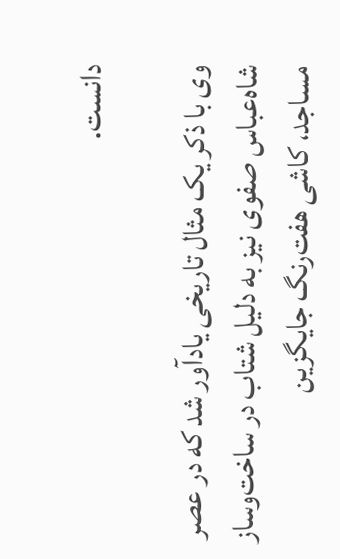دانست.

وی با ذکر یک مثال تاریخی یادآور شد که در عصر شاه‌عباس صفوی نیز به دلیل شتاب در ساخت‌وساز مساجد، کاشی هفت‌رنگ جایگزین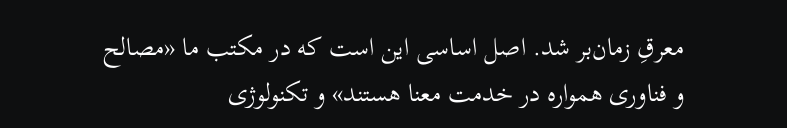معرقِ زمان‌بر شد. اصل اساسی این است که در مکتب ما «مصالح و فناوری همواره در خدمت معنا هستند» و تکنولوژی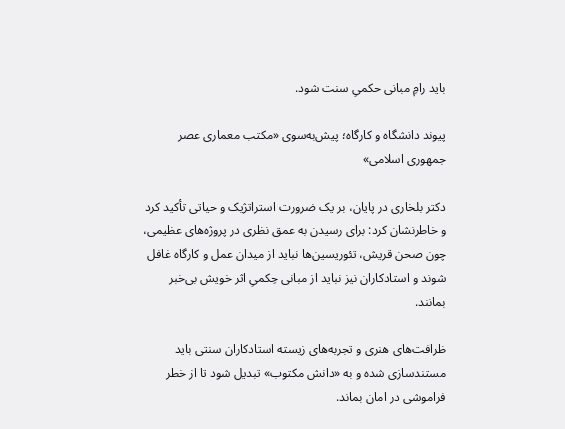باید رامِ مبانی حکمیِ سنت شود.

پیوند دانشگاه و کارگاه؛ پیش‌به‌سوی «مکتب معماری عصر جمهوری اسلامی»

دکتر بلخاری در پایان، بر یک ضرورت استراتژیک و حیاتی تأکید کرد و خاطرنشان کرد: برای رسیدن به عمق نظری در پروژه‌های عظیمی، چون صحن قریش، تئوریسین‌ها نباید از میدان عمل و کارگاه غافل شوند و استادکاران نیز نباید از مبانی حِکمیِ اثر خویش بی‌خبر بمانند.

ظرافت‌های هنری و تجربه‌های زیسته استادکاران سنتی باید مستندسازی شده و به «دانش مکتوب» تبدیل شود تا از خطر فراموشی در امان بماند.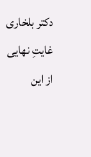دکتر بلخاری غایتِ نهایی از این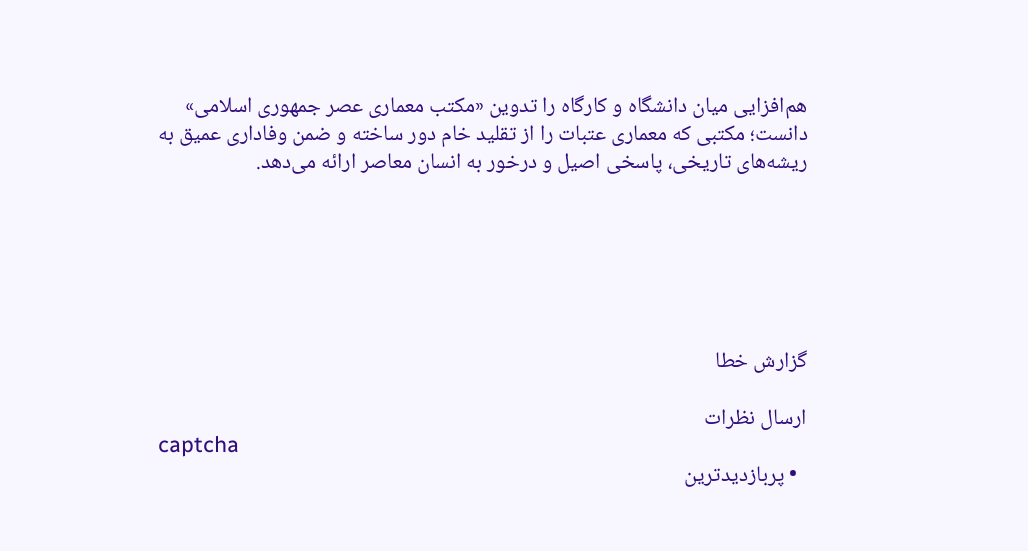هم‌افزایی میان دانشگاه و کارگاه را تدوین «مکتب معماری عصر جمهوری اسلامی» دانست؛ مکتبی که معماری عتبات را از تقلید خام دور ساخته و ضمن وفاداری عمیق به ریشه‌های تاریخی، پاسخی اصیل و درخور به انسان معاصر ارائه می‌دهد.






گزارش خطا

ارسال نظرات
captcha
  • پربازدیدترین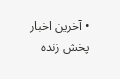• آخرین اخبار
پخش زنده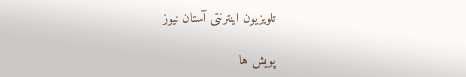تلویزیون اینترنتی آستان نیوز

پویش ها